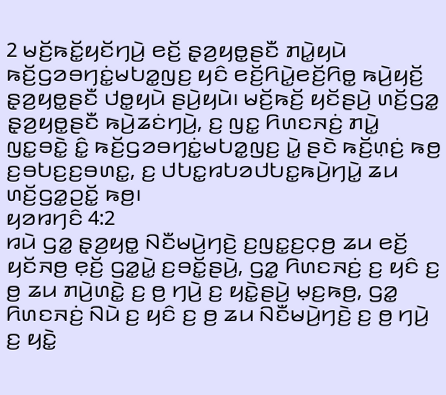2 ꤗꤢꤩ꤬ꤒꤢꤩ꤭ꤟꤢꤩꤚꤣꤧ꤬ ꤕꤢꤩ꤬ ꤔ꤫ꤤ꤬ꤟꤥ꤭ꤔꤢꤪ ꤊꤣꤧ꤭ꤟꤣꤧ ꤒꤢꤩ꤬ꤞꤤꤋꤚꤢꤦ꤭ꤗꤝꤤ꤭ꤜꤢ꤬ ꤟꤢꤨ ꤕꤢꤩ꤬ꤖꤣꤧ꤭ꤕꤢꤩ꤬ꤖꤥ꤭ ꤒꤣꤧ꤬ꤟꤢꤩ꤬ ꤔ꤫ꤤ꤬ꤟꤥ꤭ꤔꤢꤪ ꤓꤥ꤭ꤟꤣꤧ ꤔꤣꤧ꤬ꤟꤣꤧ꤯ ꤗꤢꤩ꤬ꤒꤢꤩ꤬ ꤟꤢꤩꤔꤣꤧ꤬ ꤛꤢꤩ꤬ꤞꤤ꤭ ꤔ꤫ꤤ꤬ꤟꤥ꤭ꤔꤢꤪ ꤒꤣꤧ꤬ꤘꤢꤦꤚꤣꤧ꤬, ꤢ꤬ ꤜꤢ꤭ ꤖꤛꤢꤏꤢꤦ꤬ ꤊꤣꤧ꤭ ꤜꤢ꤭ꤋꤢꤧ꤭ ꤢꤨ꤭ ꤒꤢꤩ꤬ꤞꤤꤋꤚꤢꤦ꤭ꤗꤝꤤ꤭ꤜꤢ꤬ ꤣꤧ꤭ ꤔꤢꤧ ꤒꤢꤩ꤬ꤛ꤫ꤢꤦ꤬ ꤒꤥ꤬ ꤢ꤬ꤋꤝꤢ꤬ꤢ꤬ꤋꤛꤢ꤭, ꤢ꤬ ꤓꤝꤢ꤭ꤙꤝꤤꤓꤝꤢ꤭ꤒꤣꤧ꤬ꤚꤣꤧ꤭ ꤘꤣ ꤛꤢꤩ꤬ꤞꤤ꤭ꤑꤢꤩ꤭ ꤒꤥ꤬꤯
ꤟꤤꤙꤚꤢꤨ 4:2
ꤙꤣꤧ ꤞꤤ꤭ ꤔ꤫ꤤ꤬ꤟꤥ꤭ ꤡꤢꤪꤗꤣꤧ꤬ꤚꤢꤧ꤬ ꤢ꤬ꤜꤢ꤭ꤢ꤬ꤍ꤫ꤥ꤬ ꤘꤣ ꤕꤢꤩ꤬ ꤟꤢꤩꤏꤥ꤬ ꤕ꤫ꤢꤩ꤬ ꤞꤤ꤭ꤣꤧ꤭ ꤢ꤬ꤋꤢꤩ꤭ꤔꤣꤧ꤬, ꤞꤤ꤭ ꤖꤛꤢꤏꤢꤦ꤬ ꤢ꤬ ꤟꤢꤨ ꤢ꤬ ꤥ꤬ ꤘꤣ ꤊꤣꤧ꤬ꤛꤢꤧ꤭ ꤢ꤬ ꤥ꤬ ꤚꤣꤧ꤬ ꤢ꤬ ꤟꤢꤧ꤭ꤔꤣꤧ꤬ ꤗ꤫ꤢ꤬ꤒꤥ꤬, ꤞꤤ꤭ ꤖꤛꤢꤏꤢꤦ꤬ ꤡꤣꤧ ꤢ꤬ ꤟꤢꤨ ꤢ꤬ ꤥ꤬ ꤘꤣ ꤡꤢꤪꤗꤣꤧ꤬ꤚꤢꤧ꤬ ꤢ꤬ ꤥ꤬ ꤚꤣꤧ꤬ ꤢ꤬ ꤟꤢꤧ꤭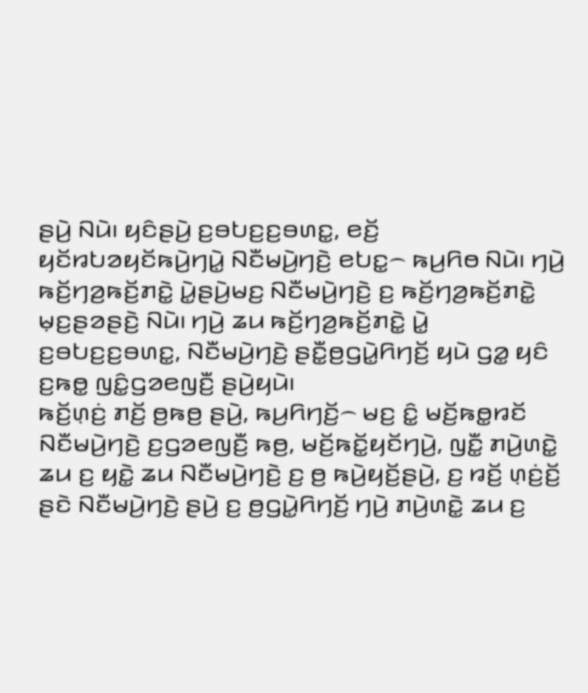ꤔꤣꤧ꤬ ꤡꤣꤧ꤯ ꤟꤢꤨꤔꤣꤧ꤬ ꤢ꤬ꤋꤝꤢ꤬ꤢ꤬ꤋꤛꤢ꤭, ꤕꤢꤩ꤬ ꤟꤢꤩꤙꤝꤤꤟꤢꤩꤒꤣꤧ꤬ꤚꤣꤧ꤭ ꤡꤢꤪꤗꤣꤧ꤬ꤚꤢꤧ꤬ ꤕꤝꤢ꤭꤮ ꤒꤣ꤬ꤖꤥ ꤡꤣꤧ꤯ ꤚꤣꤧ꤬ ꤒꤢꤩ꤬ꤚꤤ꤬ꤒꤢꤩ꤬ꤊꤢꤧ꤭ ꤣꤧ꤭ꤔꤣꤧ꤬ꤗꤢ꤬ ꤡꤢꤪꤗꤣꤧ꤬ꤚꤢꤧ꤬ ꤢ꤬ ꤒꤢꤩ꤬ꤚꤤ꤬ꤒꤢꤩ꤬ꤊꤢꤧ꤭ ꤗ꤫ꤢ꤬ꤔꤤꤔꤢꤧ꤬ ꤡꤣꤧ꤯ ꤚꤣꤧ꤬ ꤘꤣ ꤒꤢꤩ꤬ꤚꤤ꤬ꤒꤢꤩ꤬ꤊꤢꤧ꤭ ꤣꤧ꤭ ꤢ꤬ꤋꤝꤢ꤬ꤢ꤬ꤋꤛꤢ꤭, ꤡꤢꤪꤗꤣꤧ꤬ꤚꤢꤧ꤬ ꤔꤢꤪ꤭ꤥ꤬ꤞꤣꤧ꤭ꤖꤚꤢꤩ꤬ ꤟꤣꤧ ꤞꤤ꤭ ꤟꤢꤨ ꤢ꤬ꤒꤥ꤭ ꤜꤢꤨ꤭ꤞꤤꤕꤜꤢꤪ꤬ ꤔꤣꤧ꤬ꤟꤣꤧ꤯
ꤒꤢꤩ꤬ꤛ꤫ꤢꤦ꤬ ꤊꤢꤩ꤬ ꤥ꤬ꤒꤥ꤬ ꤔꤣꤧ꤬, ꤒꤣ꤬ꤖꤚꤢꤩ꤬꤮ ꤗꤢ꤬ ꤢꤨ꤭ ꤗꤢꤩ꤬ꤒꤥ꤭ꤙꤢꤩ ꤡꤢꤪꤗꤣꤧ꤬ꤚꤢꤧ꤬ ꤢ꤬ꤞꤤꤕꤜꤢꤪ꤬ ꤒꤥ꤬, ꤗꤢꤩ꤬ꤒꤢꤩ꤭ꤟꤢꤩꤚꤣꤧ꤬, ꤜꤢꤪ꤭ ꤊꤣꤧ꤬ꤛꤢꤧ꤭ ꤘꤣ ꤢ꤬ ꤟꤢꤧ꤭ ꤘꤣ ꤡꤢꤪꤗꤣꤧ꤬ꤚꤢꤧ꤬ ꤢ꤬ ꤥ꤬ ꤒꤣꤧ꤬ꤟꤢꤩ꤬ꤔꤣꤧ꤬, ꤢ꤬ ꤙꤢꤩ꤬ ꤛ꤫ꤢꤦ꤬ꤢꤩ꤬ ꤔꤢꤧ ꤡꤢꤪꤗꤣꤧ꤬ꤚꤢꤧ꤬ ꤔꤣꤧ꤬ ꤢ꤬ ꤥ꤬ꤞꤣꤧ꤭ꤖꤚꤢꤩ꤬ ꤚꤣꤧ꤬ ꤊꤣꤧ꤬ꤛꤢꤧ꤭ ꤘꤣ ꤢ꤬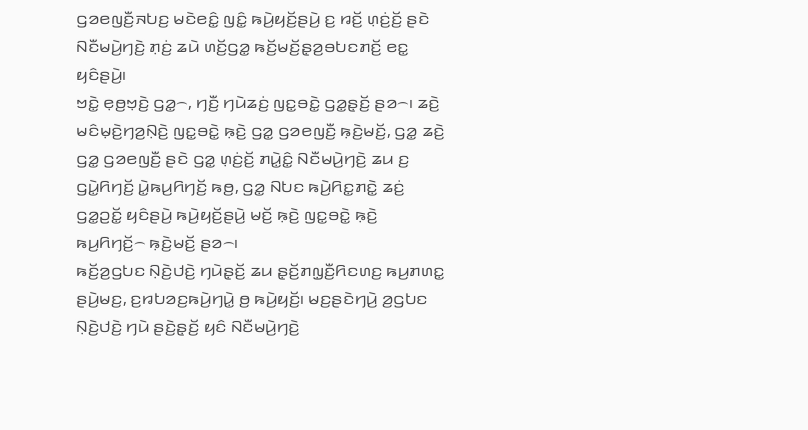ꤞꤤꤕꤜꤢꤪ꤬ꤏꤝꤢ꤬ ꤗꤢꤧꤕꤢꤨ꤭ ꤜꤢꤨ꤭ ꤒꤣꤧ꤬ꤟꤢꤩ꤬ꤔꤣꤧ꤬ ꤢ꤬ ꤙꤢꤩ꤬ ꤛ꤫ꤢꤦ꤬ꤢꤩ꤬ ꤔꤢꤧ ꤡꤢꤪꤗꤣꤧ꤬ꤚꤢꤧ꤬ ꤊ꤫ꤢꤦ꤬ ꤘꤣꤧ ꤛꤢꤩ꤬ꤞꤤ꤭ ꤒꤢꤩ꤬ꤗꤢꤩ꤬ꤔ꤫ꤤ꤬ꤋꤝꤢꤊꤢꤩ꤬ ꤕꤢ꤭ ꤟꤢꤨꤔꤣꤧ꤬꤯
ꤠꤢꤧ꤭ ꤕ꤫ꤥ꤬ꤠ꤫ꤢꤧ꤬ ꤞꤤ꤭꤮, ꤚꤢꤪ꤬ ꤚꤣꤧꤘꤢꤦ꤬ ꤜꤢ꤭ꤋꤢꤧ꤭ ꤞꤤ꤭ꤔ꤫ꤢꤩ꤬ ꤔꤤ꤮꤯ ꤘꤢꤧ꤬ ꤗꤢꤨꤗ꤫ꤢꤧ꤬ꤚꤤ꤬ꤡ꤫ꤢꤧ꤬ ꤜꤢ꤭ꤋꤢꤧ꤭ ꤒ꤫ꤢꤧ꤬ ꤞꤤ꤭ ꤞꤤꤕꤜꤢꤪ꤬ ꤒ꤫ꤢꤧ꤬ꤗꤢꤩ꤬, ꤞꤤ꤭ ꤘꤢꤧ꤬ ꤞꤤ꤭ ꤞꤤꤕꤜꤢꤪ꤬ ꤔꤢꤧ ꤞꤤ꤭ ꤛ꤫ꤢꤦ꤬ꤢꤩ꤬ ꤊꤣꤧ꤭ꤢꤨ꤭ ꤡꤢꤪꤗꤣꤧ꤬ꤚꤢꤧ꤬ ꤘꤣ ꤢ꤬ ꤞꤣꤧ꤭ꤖꤚꤢꤩ꤬ ꤣꤧ꤭ꤒꤣ꤬ꤖꤚꤢꤩ꤬ ꤒꤥ꤬, ꤞꤤ꤭ ꤡꤝꤢ ꤒꤣꤧ꤬ꤖꤢ꤭ꤊꤢꤧ꤭ ꤘꤢꤦ꤬ ꤞꤤ꤭ꤑꤢꤩ꤭ ꤟꤢꤨꤔꤣꤧ꤬ ꤒꤣꤧ꤬ꤟꤢꤩ꤬ꤔꤣꤧ꤬ ꤗꤢꤩ꤬ ꤒ꤫ꤢꤧ꤬ ꤜꤢ꤭ꤋꤢꤧ꤭ ꤒ꤫ꤢꤧ꤬ ꤒꤣ꤬ꤖꤚꤢꤩ꤬꤮ ꤒ꤫ꤢꤧ꤬ꤗꤢꤩ꤬ ꤔꤤ꤮꤯
ꤒꤢꤩ꤬ꤤ꤬ꤞꤝꤢ ꤡ꤫ꤢꤧ꤬ꤓꤢꤧ꤬ ꤚꤣꤧꤔ꤫ꤢꤩ꤬ ꤘꤣ ꤔ꤫ꤢꤩ꤬ꤊꤜ꤫ꤢꤪ꤬ꤖꤢꤛꤢ꤬ ꤒꤣ꤬ꤊꤛꤢ꤭ ꤔꤣꤧ꤬ꤗꤢ꤬, ꤢ꤬ꤙꤝꤤꤢ꤬ꤒꤣꤧ꤬ꤚꤣꤧ꤭ ꤥ꤬ ꤒꤣꤧ꤬ꤟꤢꤩ꤬꤯ ꤗꤢ꤬ꤔꤢꤧꤚꤣꤧ꤬ ꤤ꤬ꤞꤝꤢ ꤡ꤫ꤢꤧ꤬ꤓꤢꤧ꤬ ꤚꤣꤧ ꤔꤢꤧ꤬ꤔ꤫ꤢꤩ꤬ ꤟꤢꤨ ꤡꤢꤪꤗꤣꤧ꤬ꤚꤢꤧ꤬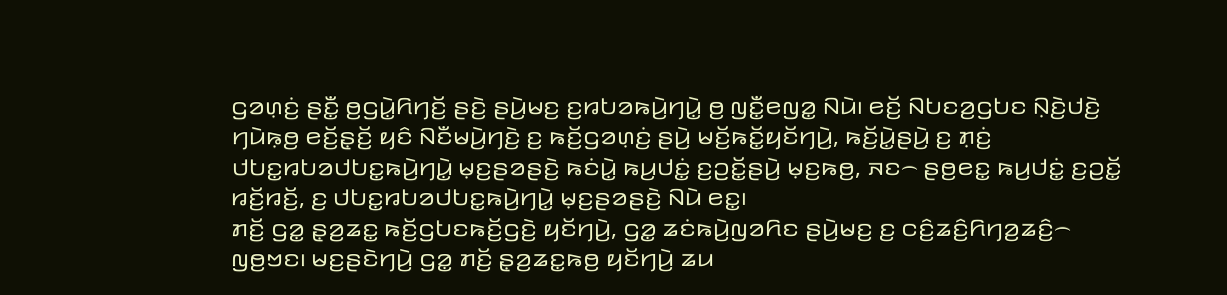ꤞꤤꤛ꤫ꤢꤦ꤬ ꤔꤢꤪ꤭ ꤥ꤬ꤞꤣꤧ꤭ꤖꤚꤢꤩ꤬ ꤔꤢꤧ꤬ ꤔꤣꤧ꤬ꤗꤢ꤬ ꤢ꤬ꤙꤝꤤꤒꤣꤧ꤬ꤚꤣꤧ꤭ ꤥ꤬ ꤜꤢꤪ꤭ꤕꤜꤤ꤭ ꤡꤣꤧ꤯ ꤕꤢꤩ꤬ ꤡꤝꤢꤤ꤬ꤞꤝꤢ ꤡ꤫ꤢꤧ꤬ꤓꤢꤧ꤬ ꤚꤣꤧꤒ꤫ꤥ꤬ ꤕꤢꤩ꤬ꤔ꤫ꤢꤩ꤬ ꤟꤢꤨ ꤡꤢꤪꤗꤣꤧ꤬ꤚꤢꤧ꤬ ꤢ꤬ ꤒꤢꤩ꤬ꤞꤤꤛ꤫ꤢꤦ꤬ ꤔꤣꤧ꤬ ꤗꤢꤩ꤬ꤒꤢꤩ꤭ꤟꤢꤩꤚꤣꤧ꤬, ꤒꤢꤩ꤬ꤣꤧ꤭ꤔꤣꤧ꤬ ꤢ꤬ ꤊ꤫ꤢꤦ꤬ ꤓꤝꤢ꤭ꤙꤝꤤꤓꤝꤢ꤭ꤒꤣꤧ꤬ꤚꤣꤧ꤭ ꤗ꤫ꤢ꤬ꤔꤤꤔꤢꤧ꤬ ꤒꤢꤦꤣꤧ꤭ ꤒꤣ꤬ꤓꤢꤦ꤭ ꤢ꤬ꤑꤢꤩ꤭ꤔꤣꤧ꤬ ꤗ꤫ꤢ꤬ꤒꤥ꤬, ꤏꤢ꤮ ꤔꤥ꤬ꤕꤢ꤭ ꤒꤣ꤬ꤓꤢꤦ꤭ ꤢ꤬ꤑꤢꤩ꤭ ꤙꤢꤩ꤬ꤙꤢꤩ꤬, ꤢ꤬ ꤓꤝꤢ꤭ꤙꤝꤤꤓꤝꤢ꤭ꤒꤣꤧ꤬ꤚꤣꤧ꤭ ꤗ꤫ꤢ꤬ꤔꤤꤔꤢꤧ꤬ ꤡꤣꤧ ꤕꤢ꤭꤯
ꤊꤢꤩ꤬ ꤞꤤ꤭ ꤔ꤫ꤤ꤬ꤘꤢ꤭ ꤒꤢꤩ꤬ꤞꤝꤢꤒꤢꤩ꤬ꤞꤢꤧ꤬ ꤟꤢꤩꤚꤣꤧ꤬, ꤞꤤ꤭ ꤘꤢꤦꤒꤣꤧ꤬ꤜꤤꤖꤢ ꤔꤣꤧ꤬ꤗꤢ꤬ ꤢ꤬ ꤍꤢꤨ꤬ꤘꤢꤨ꤬ꤖꤚꤤ꤬ꤘꤢꤨ꤬꤮ ꤜꤥ꤬ꤠꤢ꤯ ꤗꤢ꤬ꤔꤢꤧꤚꤣꤧ꤬ ꤞꤤ꤭ ꤊꤢꤩ꤬ ꤔ꤫ꤤ꤬ꤘꤢ꤭ꤒꤥ꤬ ꤟꤢꤩꤚꤣꤧ꤬ ꤘꤣ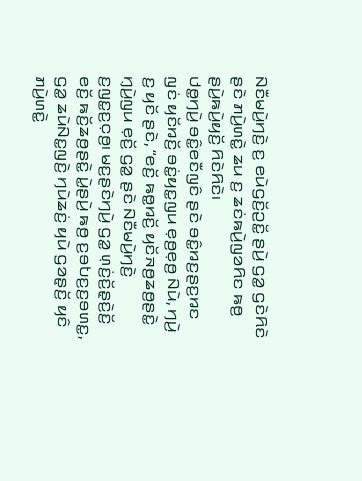ꤡꤢꤪꤗꤣꤧ꤬ꤚꤢꤧ꤬ ꤢ꤬ ꤕꤣꤧꤞꤢꤩ꤬ꤑꤢꤩ꤭ ꤔꤣꤧ꤬ ꤞꤤ꤭ ꤞꤢꤧꤖꤢꤧ ꤔꤢꤧ ꤊꤣꤧ꤬ꤛꤢꤧ꤭ ꤘꤣ ꤢ꤬ ꤘꤢꤦꤒꤣꤧ꤬ꤜꤤꤖꤢ ꤒꤥ꤬ ꤔꤣꤧ꤬ꤒꤣꤧ꤬ꤟꤢꤩ꤬ ꤖꤢꤧꤖꤢꤧ꤯
ꤓꤥ꤭ꤚꤣꤧ꤬ ꤋꤢꤨ꤭ꤕꤢꤪꤜꤢꤨ ꤔꤢꤧ ꤋꤢꤨ꤭ꤙꤢ꤬ꤔꤢ꤬ꤙꤢ ꤜꤢꤦ ꤟꤢꤩꤙꤢꤩ꤬ ꤋꤢꤦ꤭ꤟꤢ꤭ꤜꤣ ꤕ꤫ꤥ꤬ꤕ꤫ꤥ꤬ ꤡꤣꤧ, ꤚꤣꤧ꤬ ꤢ꤬ ꤟꤢꤩ ꤔꤢꤧ, “ꤕꤢꤩ꤬ ꤒꤥ꤭ꤙꤢꤩ꤬ ꤟꤢꤩꤏꤥ꤬ꤘꤥ꤬ꤔꤢꤧ꤭ ꤚ꤫ꤣꤧ꤬ꤜꤣ ꤕ꤫ꤢꤩ꤬ ꤞꤤ꤭ ꤔꤢꤧ ꤡꤢꤪꤗꤣꤧ꤬ꤚꤢꤧ꤬ ꤢ꤬ꤜꤢ꤭ꤢ꤬ꤍ꤫ꤥ꤬꤯ ꤗꤢ꤬ꤔꤢꤧꤚꤣꤧ꤬ ꤞꤤ꤭ ꤛ꤫ꤢꤦ꤬ꤢꤩ꤬ꤔ꤫ꤢꤧ꤬ꤢꤩ꤬ ꤕꤢꤩ꤬ ꤒꤢꤩ꤬ꤘꤥ꤬ꤔꤢꤧ꤭ ꤣꤧ꤭ꤔꤣꤧ꤬ ꤒꤥ꤬ ꤢ꤬ꤋꤝꤢ꤬ꤢ꤬ꤋꤛꤢ꤭, ꤞꤤ꤭ ꤘꤣꤧꤡꤢ꤭ꤜꤢꤧ꤬ ꤚꤣꤧꤘꤢꤦ꤬ ꤟꤣꤧ ꤞꤤꤔ꤫ꤢꤩ꤬ ꤟꤢꤨ ꤊꤣꤧ꤬ꤛꤢꤧ꤭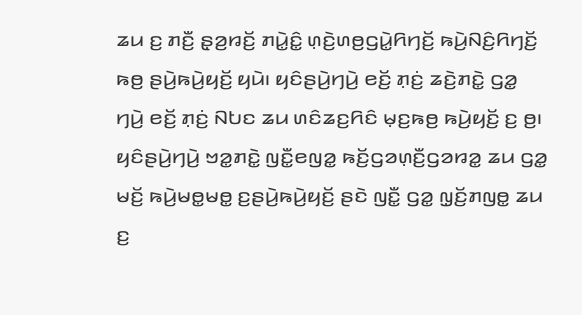ꤘꤣ ꤢ꤬ ꤊꤢꤪ꤬ ꤔ꤫ꤤ꤬ꤙꤢꤩ꤬ ꤊꤣꤧ꤭ꤢꤨ꤭ ꤛ꤫ꤢꤧ꤬ꤛꤥ꤬ꤞꤣꤧ꤭ꤖꤚꤢꤩ꤬ ꤒꤣꤧ꤬ꤡꤢꤨ꤬ꤖꤚꤢꤩ꤬ ꤒꤥ꤬ ꤔꤣꤧ꤬ꤒꤣꤧ꤬ꤟꤢꤩ꤬ ꤟꤣꤧ꤯ ꤟꤢꤨꤔꤣꤧ꤬ꤚꤣꤧ꤬ ꤕꤢꤩ꤬ ꤊ꤫ꤢꤦ꤬ ꤘꤢꤧ꤬ꤊꤢꤧ꤭ ꤞꤤ꤭ ꤚꤣꤧ꤬ ꤕꤢꤩ꤬ ꤊ꤫ꤢꤦ꤬ ꤡꤝꤢ ꤘꤣ ꤛꤢꤨꤘꤢ꤬ꤖꤢꤨ ꤗ꤫ꤢ꤬ꤒꤥ꤬ ꤒꤣꤧ꤬ꤟꤢꤩ꤬ ꤢ꤬ ꤥ꤬꤯
ꤟꤢꤨꤔꤣꤧ꤬ꤚꤣꤧ꤬ ꤠꤤ꤭ꤊꤢꤧ꤭ ꤜꤢꤪ꤭ꤕꤜꤤ꤭ ꤒꤢꤩ꤬ꤞꤤꤛ꤫ꤢꤪ꤬ꤞꤤꤙꤤ꤭ ꤘꤣ ꤞꤤ꤭ ꤗꤢꤩ꤬ ꤒꤣꤧ꤬ꤗꤥ꤭ꤗꤥ꤭ ꤢ꤬ꤔꤣꤧ꤬ꤒꤣꤧ꤬ꤟꤢꤩ꤬ ꤔꤢꤧ ꤜꤢꤪ꤭ ꤞꤤ꤭ ꤜ꤫ꤢꤩ꤬ꤊꤜꤥ꤭ ꤘꤣ ꤢ꤬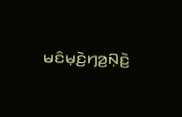ꤗꤢꤨꤗ꤫ꤢꤧ꤬ꤚꤤ꤬ꤡ꤫ꤢꤧ꤬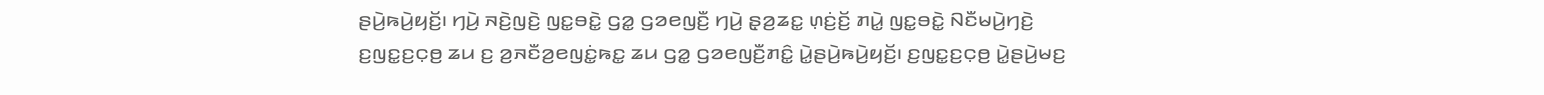ꤔꤣꤧ꤬ꤒꤣꤧ꤬ꤟꤢꤩ꤬꤯ ꤚꤣꤧ꤬ ꤏꤢꤧ꤬ꤜꤢꤧ꤬ ꤜꤢ꤭ꤋꤢꤧ꤭ ꤞꤤ꤭ ꤞꤤꤕꤜꤢꤪ꤬ ꤚꤣꤧ꤬ ꤔ꤫ꤤ꤬ꤘꤢ꤭ ꤛ꤫ꤢꤦ꤬ꤢꤩ꤬ ꤊꤣꤧ꤭ ꤜꤢ꤭ꤋꤢꤧ꤭ ꤡꤢꤪꤗꤣꤧ꤬ꤚꤢꤧ꤬ ꤢ꤬ꤜꤢ꤭ꤢ꤬ꤍ꤫ꤥ꤬ ꤘꤣ ꤢ꤬ ꤤ꤬ꤏꤢꤪꤤ꤬ꤕꤜꤢꤦ꤭ꤒꤢ꤭ ꤘꤣ ꤞꤤ꤭ ꤞꤤꤕꤜꤢꤪ꤬ꤊꤢꤨ꤭ ꤣꤧ꤭ꤔꤣꤧ꤬ꤒꤣꤧ꤬ꤟꤢꤩ꤬꤯ ꤢ꤬ꤜꤢ꤭ꤢ꤬ꤍ꤫ꤥ꤬ ꤣꤧ꤭ꤔꤣꤧ꤬ꤗꤢ꤬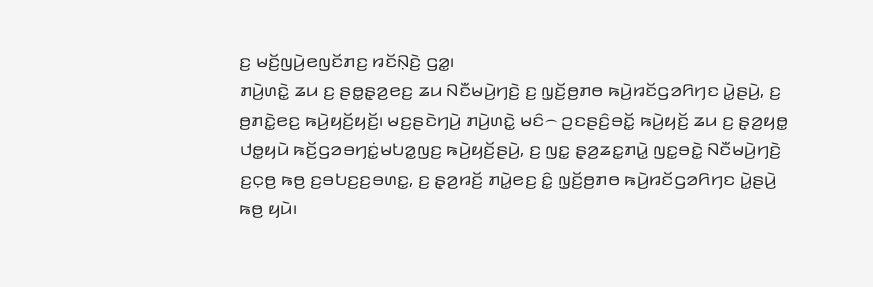ꤢ꤬ ꤗꤢꤩ꤬ꤜꤣꤧ꤬ꤕꤜꤢꤩꤊꤢ꤬ ꤙꤢꤩꤡ꤫ꤢꤧ꤬ ꤞꤤ꤭꤯
ꤊꤣꤧ꤬ꤛꤢꤧ꤭ ꤘꤣ ꤢ꤬ ꤔꤥ꤭ꤔ꤫ꤤ꤬ꤕꤢ꤬ ꤘꤣ ꤡꤢꤪꤗꤣꤧ꤬ꤚꤢꤧ꤬ ꤢ꤬ ꤜ꤫ꤢꤩ꤬ꤥ꤬ꤊꤥ ꤒꤣꤧ꤬ꤙꤢꤩꤞꤤꤖꤚꤢ ꤣꤧ꤭ꤔꤣꤧ꤬, ꤢ꤬ ꤥ꤬ꤊꤢꤧ꤭ꤕꤢ꤬ ꤒꤣꤧ꤬ꤟꤢꤩ꤬ꤟꤢꤩ꤬꤯ ꤗꤢ꤬ꤔꤢꤧꤚꤣꤧ꤬ ꤊꤣꤧ꤬ꤛꤢꤧ꤭ ꤗꤢꤨ꤮ ꤑꤢꤔꤢꤨ꤬ꤋꤢꤩ꤭ ꤒꤣꤧ꤬ꤟꤢꤩ꤬ ꤘꤣ ꤢ꤬ ꤔ꤫ꤤ꤬ꤟꤥ꤭ ꤓꤥ꤭ꤟꤣꤧ ꤒꤢꤩ꤬ꤞꤤꤋꤚꤢꤦ꤭ꤗꤝꤤ꤭ꤜꤢ꤬ ꤒꤣꤧ꤬ꤟꤢꤩ꤬ꤔꤣꤧ꤬, ꤢ꤬ ꤜꤢ꤭ ꤔ꤫ꤤ꤬ꤘꤢ꤭ꤊꤣꤧ꤭ ꤜꤢ꤭ꤋꤢꤧ꤭ ꤡꤢꤪꤗꤣꤧ꤬ꤚꤢꤧ꤬ ꤢ꤬ꤍ꤫ꤥ꤬ ꤒꤥ꤬ ꤢ꤬ꤋꤝꤢ꤬ꤢ꤬ꤋꤛꤢ꤭, ꤢ꤬ ꤔ꤫ꤤ꤬ꤙꤢꤩ꤬ ꤊꤣꤧ꤭ꤕꤢ꤬ ꤢꤨ꤭ ꤜ꤫ꤢꤩ꤬ꤥ꤬ꤊꤥ ꤒꤣꤧ꤬ꤙꤢꤩꤞꤤꤖꤚꤢ ꤣꤧ꤭ꤔꤣꤧ꤬ ꤒꤥ꤬ ꤟꤣꤧ꤯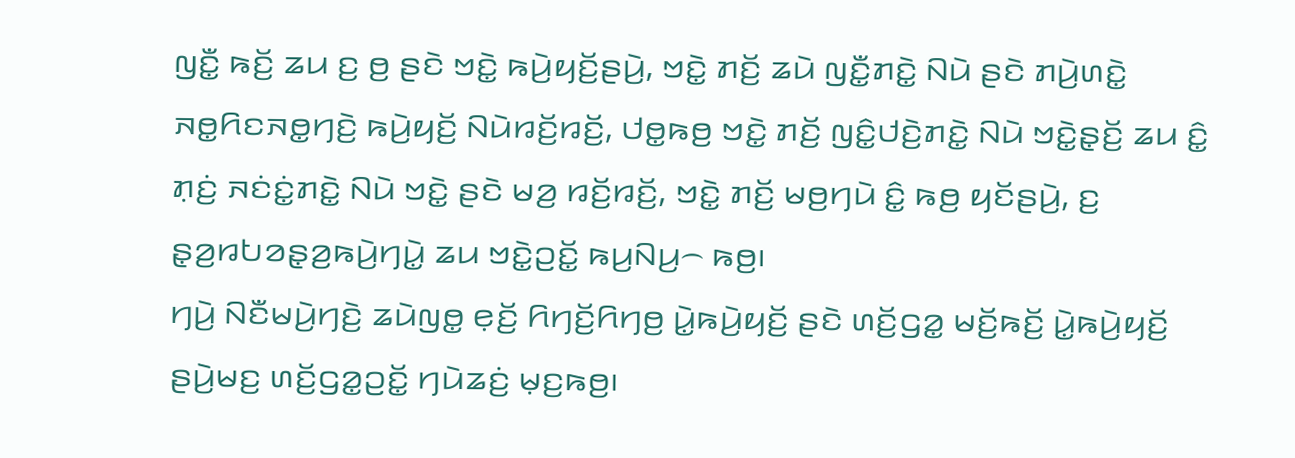ꤜꤢꤪ꤭ ꤒꤢꤩ꤬ ꤘꤣ ꤢ꤬ ꤥ꤬ ꤔꤢꤧ ꤠꤢꤧ꤭ ꤒꤣꤧ꤬ꤟꤢꤩ꤬ꤔꤣꤧ꤬, ꤠꤢꤧ꤭ ꤊꤢꤩ꤬ ꤘꤣꤧ ꤜꤢꤪ꤭ꤊꤢꤧ꤭ ꤡꤣꤧ ꤔꤢꤧ ꤊꤣꤧ꤬ꤛꤢꤧ꤭ ꤏꤥ꤭ꤖꤢꤏꤥ꤭ꤚꤢꤧ꤬ ꤒꤣꤧ꤬ꤟꤢꤩ꤬ ꤡꤣꤧꤙꤢꤩ꤬ꤙꤢꤩ꤬, ꤓꤥ꤭ꤒꤥ꤬ ꤠꤢꤧ꤭ ꤊꤢꤩ꤬ ꤜꤢꤨ꤭ꤓꤢꤧ꤬ꤊꤢꤧ꤭ ꤡꤣꤧ ꤠꤢꤧ꤭ꤔ꤫ꤢꤩ꤬ ꤘꤣ ꤢꤨ꤭ ꤊ꤫ꤢꤦ꤬ ꤏꤢꤦꤢꤦ꤭ꤊꤢꤧ꤭ ꤡꤣꤧ ꤠꤢꤧ꤭ ꤔꤢꤧ ꤗꤤ꤬ ꤙꤢꤩ꤬ꤙꤢꤩ꤬, ꤠꤢꤧ꤭ ꤊꤢꤩ꤬ ꤗꤥ꤬ꤚꤣꤧ ꤢꤨ꤭ ꤒꤥ꤬ ꤟꤢꤩꤔꤣꤧ꤬, ꤢ꤬ ꤔ꤫ꤤ꤬ꤙꤝꤤꤔ꤫ꤤ꤬ꤒꤣꤧ꤬ꤚꤣꤧ꤭ ꤘꤣ ꤠꤢꤧ꤭ꤑꤢꤩ꤭ ꤒꤣ꤬ꤡꤣ꤬꤮ ꤒꤥ꤬꤯
ꤚꤣꤧ꤬ ꤡꤢꤪꤗꤣꤧ꤬ꤚꤢꤧ꤬ ꤘꤣꤧꤜꤥ꤭ ꤕ꤫ꤢꤩ꤬ ꤖꤚꤢꤩ꤬ꤖꤚꤥ꤬ ꤣꤧ꤭ꤒꤣꤧ꤬ꤟꤢꤩ꤬ ꤔꤢꤧ ꤛꤢꤩ꤬ꤞꤤ꤭ ꤗꤢꤩ꤬ꤒꤢꤩ꤬ ꤣꤧ꤭ꤒꤣꤧ꤬ꤟꤢꤩ꤬ ꤔꤣꤧ꤬ꤗꤢ꤬ ꤛꤢꤩ꤬ꤞꤤ꤭ꤑꤢꤩ꤭ ꤚꤣꤧꤘꤢꤦ꤬ ꤗ꤫ꤢ꤬ꤒꤥ꤬꤯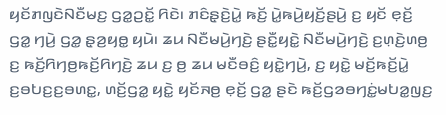ꤟꤢꤩꤊꤜꤢꤧꤡꤢꤪꤗꤢ꤬ ꤞꤤ꤭ꤑꤢꤩ꤭ ꤖꤢꤧ꤯ ꤊꤢꤨꤔ꤫ꤢꤧ꤬ꤣꤧ꤭ ꤒꤢꤩ꤬ ꤣꤧ꤭ꤒꤣꤧ꤬ꤟꤢꤩ꤬ꤔꤣꤧ꤬ ꤢ꤬ ꤟꤢꤩ ꤕ꤫ꤢꤩ꤬ ꤞꤤ꤭ ꤚꤣꤧ꤬ ꤞꤤ꤭ ꤔ꤫ꤤ꤬ꤟꤥ꤭ ꤟꤣꤧ꤯ ꤘꤣ ꤡꤢꤪꤗꤣꤧ꤬ꤚꤢꤧ꤬ ꤔꤢꤪ꤭ꤟꤢꤧ꤭ ꤡꤢꤪꤗꤣꤧ꤬ꤚꤢꤧ꤬ ꤢ꤬ꤛ꤫ꤢꤧ꤬ꤛꤥ꤬ ꤢ꤬ ꤒꤢꤩ꤬ꤖꤚꤥ꤬ꤒꤢꤩ꤬ꤖꤚꤢꤧ꤬ ꤘꤣ ꤢ꤬ ꤥ꤬ ꤘꤣ ꤗꤢꤪꤋꤢꤨ꤬ ꤟꤢꤧ꤭ꤚꤣꤧ꤬, ꤢ꤬ ꤟꤢꤧ꤭ ꤗꤢꤩ꤬ꤒꤢꤩ꤬ꤣꤧ꤭ ꤢ꤬ꤋꤝꤢ꤬ꤢ꤬ꤋꤛꤢ꤭, ꤛꤢꤩ꤬ꤞꤤ꤭ ꤟꤢꤧ꤭ ꤟꤢꤩꤏꤥ꤬ ꤕ꤫ꤢꤩ꤬ ꤞꤤ꤭ ꤔꤢꤧ ꤒꤢꤩ꤬ꤞꤤꤋꤚꤢꤦ꤭ꤗꤝꤤ꤭ꤜꤢ꤬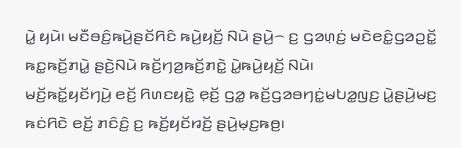ꤣꤧ꤭ ꤟꤣꤧ꤯ ꤗꤢꤪꤋꤢꤨ꤬ꤒꤣꤧ꤬ꤔꤢꤩꤖꤢꤨ ꤒꤣꤧ꤬ꤟꤢꤩ꤬ ꤡꤣꤧ ꤔꤣꤧ꤬꤮ ꤢ꤬ ꤞꤤꤛ꤫ꤢꤦ꤬ ꤗꤢꤧꤕꤢꤨ꤭ꤞꤤꤑꤢꤩ꤭ ꤒꤢ꤭ꤒꤢꤩ꤬ꤊꤣꤧ꤭ ꤔꤢꤧ꤬ꤡꤣꤧ ꤒꤢꤩ꤬ꤚꤤ꤬ꤒꤢꤩ꤬ꤊꤢꤧ꤭ ꤣꤧ꤭ꤒꤣꤧ꤬ꤟꤢꤩ꤬ ꤡꤣꤧ꤯
ꤗꤢꤩ꤬ꤒꤢꤩ꤭ꤟꤢꤩꤚꤣꤧ꤬ ꤕꤢꤩ꤬ ꤖꤛꤢꤟꤢꤧ꤭ ꤕ꤫ꤢꤩ꤬ ꤞꤤ꤭ ꤒꤢꤩ꤬ꤞꤤꤋꤚꤢꤦ꤭ꤗꤝꤤ꤭ꤜꤢ꤬ ꤣꤧ꤭ꤔꤣꤧ꤬ꤗꤢ꤬ ꤒꤢꤦꤖꤢꤧ ꤕꤢꤩ꤬ ꤊꤢꤨꤢꤨ꤬ ꤢ꤬ ꤒꤢꤩ꤬ꤟꤢꤩꤙꤢꤩ꤬ ꤔꤣꤧ꤬ꤗ꤫ꤢ꤬ꤒꤥ꤬꤯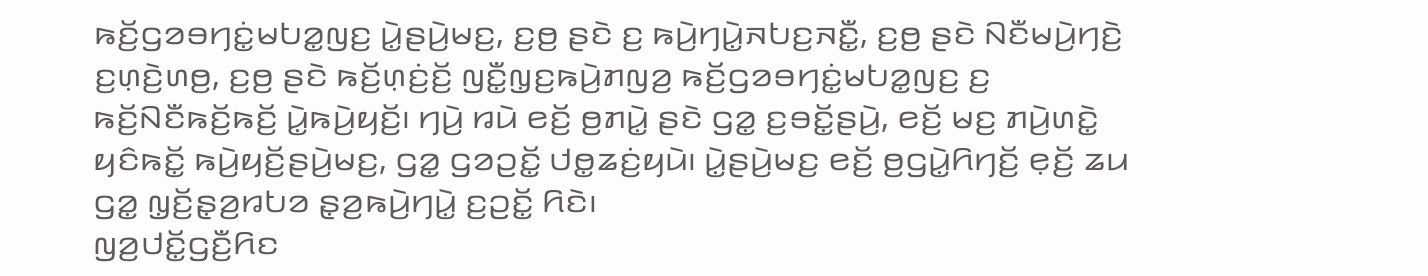ꤒꤢꤩ꤬ꤞꤤꤋꤚꤢꤦ꤭ꤗꤝꤤ꤭ꤜꤢ꤬ ꤣꤧ꤭ꤔꤣꤧ꤬ꤗꤢ꤬, ꤢ꤬ꤥ꤬ ꤔꤢꤧ ꤢ꤬ ꤒꤣꤧ꤬ꤚꤣꤧ꤭ꤏꤝꤢ꤬ꤏꤢꤪ꤭, ꤢ꤬ꤥ꤬ ꤔꤢꤧ ꤡꤢꤪꤗꤣꤧ꤬ꤚꤢꤧ꤬ ꤢ꤬ꤛ꤫ꤢꤧ꤬ꤛꤥ꤬, ꤢ꤬ꤥ꤬ ꤔꤢꤧ ꤒꤢꤩ꤬ꤛ꤫ꤢꤦ꤬ꤢꤩ꤬ ꤜꤢꤪ꤭ꤜ꤫ꤢ꤬ꤒꤣꤧ꤬ꤊꤜꤤ꤬ ꤒꤢꤩ꤬ꤞꤤꤋꤚꤢꤦ꤭ꤗꤝꤤ꤭ꤜꤢ꤬ ꤢ꤬ ꤒꤢꤩ꤬ꤡꤢꤪꤒꤢꤩ꤬ꤒꤢꤩ꤬ ꤣꤧ꤭ꤒꤣꤧ꤬ꤟꤢꤩ꤬꤯ ꤚꤣꤧ꤬ ꤙꤣꤧ ꤕꤢꤩ꤬ ꤥ꤬ꤊꤣꤧ꤭ ꤔꤢꤧ ꤞꤤ꤭ ꤢ꤬ꤋꤢꤩ꤭ꤔꤣꤧ꤬, ꤕꤢꤩ꤬ ꤗꤢ꤬ ꤊꤣꤧ꤬ꤛꤢꤧ꤭ ꤟꤢꤨꤒꤢꤩ꤭ ꤒꤣꤧ꤬ꤟꤢꤩ꤬ꤔꤣꤧ꤬ꤗꤢ꤬, ꤞꤤ꤭ ꤞꤤꤑꤢꤩ꤭ ꤓꤥ꤭ꤘꤢꤦ꤬ꤟꤣꤧ꤯ ꤣꤧ꤭ꤔꤣꤧ꤬ꤗꤢ꤬ ꤕꤢꤩ꤬ ꤥ꤬ꤞꤣꤧ꤭ꤖꤚꤢꤩ꤬ ꤕ꤫ꤢꤩ꤬ ꤘꤣ ꤞꤤ꤭ ꤜ꤫ꤢꤩ꤬ꤔ꤫ꤤ꤬ꤙꤝꤤ ꤔ꤫ꤤ꤬ꤒꤣꤧ꤬ꤚꤣꤧ꤭ ꤢ꤬ꤑꤢꤩ꤭ ꤖꤢꤧ꤯
ꤜꤤ꤬ꤓꤢꤩ꤭ꤞꤢꤪ꤬ꤖꤢ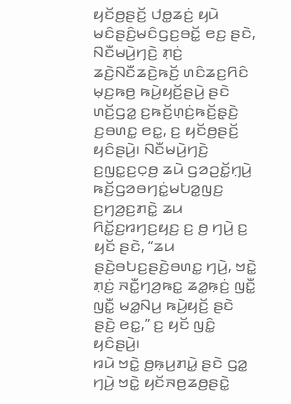ꤟꤢꤩꤥ꤬ꤔꤢꤩ꤬ ꤓꤥ꤭ꤘꤢꤦ꤬ ꤟꤣꤧ ꤗꤢꤨꤔꤢꤨ꤬ꤗꤢꤨꤞꤢ꤬ꤋꤢꤩ꤭ ꤕꤢ꤬ ꤔꤢꤧ, ꤡꤢꤪꤗꤣꤧ꤬ꤚꤢꤧ꤬ ꤊ꤫ꤢꤦ꤬ ꤘꤢꤧ꤬ꤡꤢꤪꤘꤢꤧ꤬ꤒꤢꤩ꤬ ꤛꤢꤨꤘꤢ꤬ꤖꤢꤨ ꤗ꤫ꤢ꤬ꤒꤥ꤬ ꤒꤣꤧ꤬ꤟꤢꤩ꤬ꤔꤣꤧ꤬ ꤔꤢꤧ ꤛꤢꤩ꤬ꤞꤤ꤭ ꤢ꤬ꤒꤢꤩ꤬ꤛ꤫ꤢꤦ꤬ꤒꤢꤩ꤬ꤔ꤫ꤢꤧ꤬ ꤢ꤬ꤋꤛꤢ꤭ ꤕꤢ꤭, ꤢ꤬ ꤟꤢꤩꤥ꤬ꤔꤢꤩ꤬ ꤟꤢꤨꤔꤣꤧ꤬꤯ ꤡꤢꤪꤗꤣꤧ꤬ꤚꤢꤧ꤬ ꤢ꤬ꤜꤢ꤭ꤢ꤬ꤍ꤫ꤥ꤬ ꤘꤣꤧ ꤞꤤꤑꤢꤩ꤭ꤚ꤫ꤣꤧ꤬ ꤒꤢꤩ꤬ꤞꤤꤋꤚꤢꤦ꤭ꤗꤝꤤ꤭ꤜꤢ꤬ ꤢ꤬ꤚꤤ꤬ꤢ꤬ꤊꤢꤧ꤭ ꤘꤣ ꤖꤢꤩ꤭ꤢ꤬ꤙꤚꤢ꤬ꤟꤢ꤬ ꤢ꤬ ꤥ꤬ ꤚꤣꤧ꤬ ꤢ꤬ ꤟꤢꤩ ꤔꤢꤧ, “ꤘꤣ ꤔꤢꤧ꤬ꤋꤝꤢ꤬ꤔꤢꤧ꤬ꤋꤛꤢ꤭ ꤚꤣꤧ꤬, ꤠꤢꤧ꤭ ꤊ꤫ꤢꤦ꤬ ꤏꤢꤪ꤭ꤚꤤ꤬ꤒꤢ꤭ ꤘꤤ꤭ꤒ꤫ꤢꤦ꤬ ꤜꤢꤪ꤭ ꤜꤢꤪ꤭ ꤗꤤ꤭ꤡꤣ꤬ ꤒꤣꤧ꤬ꤟꤢꤩ꤬ ꤔꤢꤧ ꤔꤢꤧ꤬ ꤕꤢ꤭,” ꤢ꤬ ꤟꤢꤩ ꤜꤢꤨ꤭ ꤟꤢꤨꤔꤣꤧ꤬꤯
ꤙꤣꤧ ꤠꤢꤧ꤭ ꤥ꤬ꤒ꤫ꤣ꤬ꤊꤣꤧ꤭ ꤔꤢꤧ ꤞꤤ꤭ ꤚꤣꤧ꤬ ꤠꤢꤧ꤭ ꤟꤢꤩꤏꤥ꤬ꤘꤥ꤬ꤔꤢꤧ꤭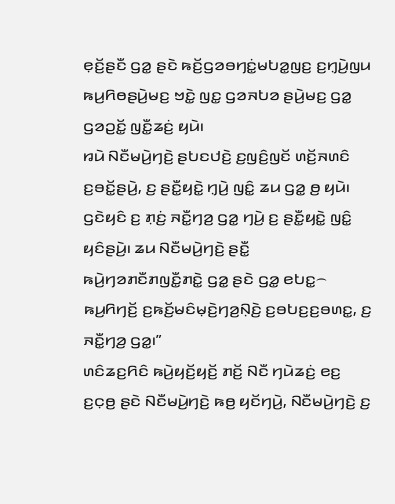ꤕ꤫ꤢꤩ꤬ꤔꤢꤪ ꤞꤤ꤭ ꤔꤢꤧ ꤒꤢꤩ꤬ꤞꤤꤋꤚꤢꤦ꤭ꤗꤝꤤ꤭ꤜꤢ꤬ ꤢ꤬ꤚ꤫ꤣꤧ꤬ꤜꤣ ꤒꤣ꤬ꤖꤥꤔꤣꤧ꤬ꤗꤢ꤬ ꤠꤢꤧ꤭ ꤜꤢ꤭ ꤞꤤꤏꤝꤤ ꤔꤣꤧ꤬ꤗꤢ꤬ ꤞꤤ꤭ ꤞꤤꤑꤢꤩ꤭ ꤜꤢꤪ꤭ꤘꤢꤦ꤬ ꤟꤣꤧ꤯
ꤙꤣꤧ ꤡꤢꤪꤗꤣꤧ꤬ꤚꤢꤧ꤬ ꤔꤝꤢꤓꤢꤧ꤬ ꤢ꤬ꤜꤢꤨ꤬ꤜꤢꤩ ꤛꤢꤩ꤬ꤏꤛꤢꤨ ꤢ꤬ꤋꤢꤩ꤭ꤔꤣꤧ꤬, ꤢ꤬ ꤔꤢꤪ꤭ꤟꤢꤧ꤭ ꤚ꤫ꤣꤧ꤬ ꤜꤢꤨ꤭ ꤘꤣ ꤞꤤ꤭ ꤥ꤬ ꤟꤣꤧ꤯ ꤞꤢꤧꤟꤢꤨ ꤢ꤬ ꤊ꤫ꤢꤦ꤬ ꤏꤢꤪ꤭ꤚꤤ꤬ ꤞꤤ꤭ ꤚꤣꤧ꤬ ꤢ꤬ ꤔꤢꤪ꤭ꤟꤢꤧ꤭ ꤜꤢꤨ꤭ ꤟꤢꤨꤔꤣꤧ꤬꤯ ꤘꤣ ꤡꤢꤪꤗꤣꤧ꤬ꤚꤢꤧ꤬ ꤔꤢꤪ꤭ ꤒꤣꤧ꤬ꤚꤤꤊꤢꤪꤊꤜꤢꤪ꤭ꤊꤢꤧ꤭ ꤞꤤ꤭ ꤔꤢꤧ ꤞꤤ꤭ ꤕꤝꤢ꤭꤮ ꤒꤣ꤬ꤖꤚꤢꤩ꤬ ꤢ꤬ꤒꤢꤩ꤬ꤗꤢꤨꤗ꤫ꤢꤧ꤬ꤚꤤ꤬ꤡ꤫ꤢꤧ꤬ ꤢ꤬ꤋꤝꤢ꤬ꤢ꤬ꤋꤛꤢ꤭, ꤢ꤬ ꤏꤢꤪ꤭ꤚꤤ꤬ ꤞꤤ꤭꤯”
ꤛꤢꤨꤘꤢ꤬ꤖꤢꤨ ꤒꤣꤧ꤬ꤟꤢꤩ꤬ꤟꤢꤩ꤬ ꤊꤢꤩ꤬ ꤡꤢꤪ ꤚꤣꤧꤘꤢꤦ꤬ ꤕꤢ꤬ ꤢ꤬ꤍ꤫ꤥ꤬ ꤔꤢꤧ ꤡꤢꤪꤗꤣꤧ꤬ꤚꤢꤧ꤬ ꤒꤥ꤬ ꤟꤢꤩꤚꤣꤧ꤬, ꤡꤢꤪꤗꤣꤧ꤬ꤚꤢꤧ꤬ ꤢ꤬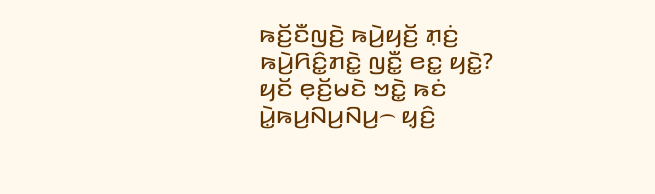ꤒꤢꤩ꤬ꤢꤪꤜꤢꤧ꤬ ꤒꤣꤧ꤬ꤟꤢꤩ꤬ ꤊ꤫ꤢꤦ꤬ ꤒꤣꤧ꤬ꤖꤢꤨ꤭ꤊꤢꤧ꤭ ꤜꤢꤪ꤭ ꤕꤢ꤭ ꤟꤢꤧ꤭?
ꤟꤢꤩ ꤕ꤫ꤢꤩ꤬ꤗꤢꤧ ꤠꤢꤧ꤭ ꤒꤢꤦ ꤣꤧ꤭ꤒꤣ꤬ꤡꤣ꤬ꤡꤣ꤬꤮ ꤟ꤫ꤢꤨ꤬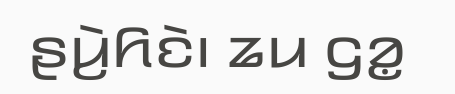ꤔꤣꤧ꤬ꤖꤢꤧ꤯ ꤘꤣ ꤞꤤ꤭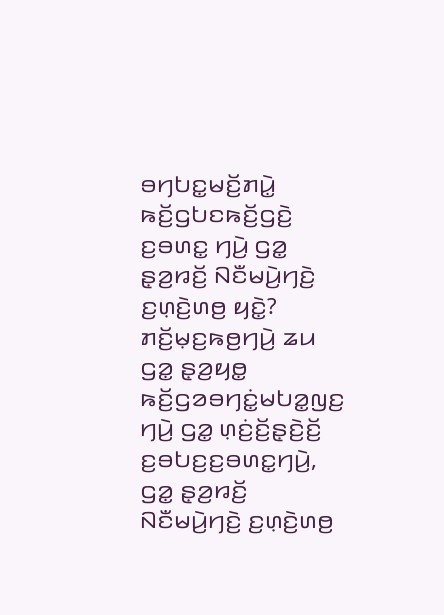ꤋꤚꤝꤢ꤭ꤗꤢꤩ꤬ꤊꤣꤧ꤭ ꤒꤢꤩ꤬ꤞꤝꤢꤒꤢꤩ꤬ꤞꤢꤧ꤬ ꤢ꤬ꤋꤛꤢ꤭ ꤚꤣꤧ꤬ ꤞꤤ꤭ ꤔ꤫ꤤ꤬ꤙꤢꤩ꤬ ꤡꤢꤪꤗꤣꤧ꤬ꤚꤢꤧ꤬ ꤢ꤬ꤛ꤫ꤢꤧ꤬ꤛꤥ꤬ ꤟꤢꤧ꤭? ꤊꤢꤩ꤬ꤗ꤫ꤢ꤬ꤒꤥ꤬ꤚꤣꤧ꤬ ꤘꤣ ꤞꤤ꤭ ꤔ꤫ꤤ꤬ꤟꤥ꤭ ꤒꤢꤩ꤬ꤞꤤꤋꤚꤢꤦ꤭ꤗꤝꤤ꤭ꤜꤢ꤬ ꤚꤣꤧ꤬ ꤞꤤ꤭ ꤛ꤫ꤢꤦ꤬ꤢꤩ꤬ꤔ꤫ꤢꤧ꤬ꤢꤩ꤬ ꤢ꤬ꤋꤝꤢ꤬ꤢ꤬ꤋꤛꤢ꤭ꤚꤣꤧ꤬, ꤞꤤ꤭ ꤔ꤫ꤤ꤬ꤙꤢꤩ꤬ ꤡꤢꤪꤗꤣꤧ꤬ꤚꤢꤧ꤬ ꤢ꤬ꤛ꤫ꤢꤧ꤬ꤛꤥ꤬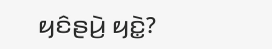ꤟꤢꤨꤔꤣꤧ꤬ ꤟꤢꤧ꤭?